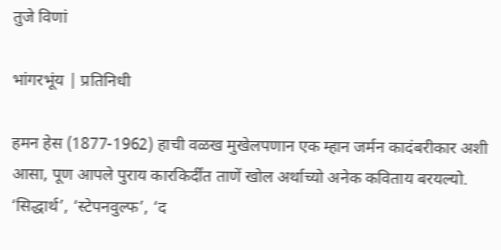तुजे विणां

भांगरभूंय | प्रतिनिधी

हमन हेस (1877-1962) हाची वळख मुखेलपणान एक म्हान जर्मन कादंबरीकार अशी आसा, पूण आपले पुराय कारकिर्दींत ताणें खोल अर्थाच्यो अनेक कविताय बरयल्यो. ‘सिद्धार्थ’, ‘स्टेपनवुल्फ’, ‘द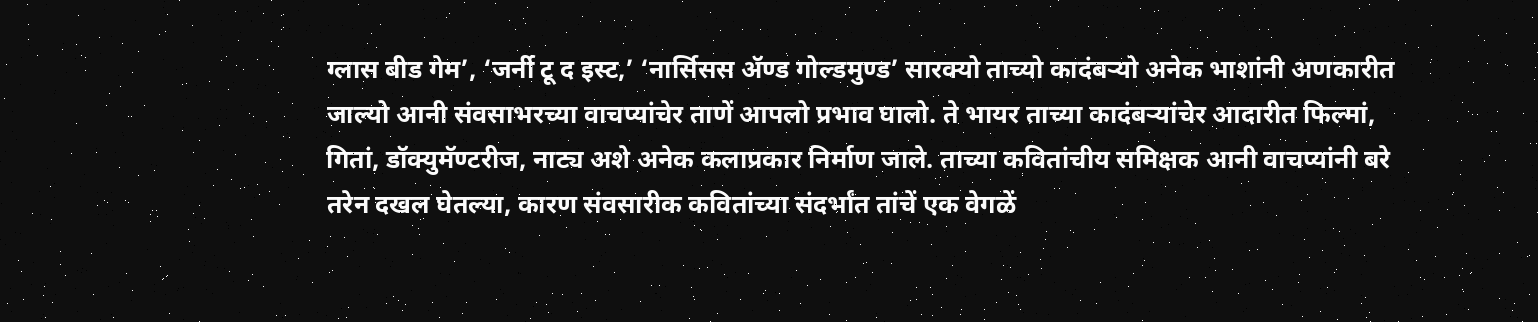ग्लास बीड गेम’, ‘जर्नी टू द इस्ट,’ ‘नार्सिसस ॲण्ड गोल्डमुण्ड’ सारक्यो ताच्यो कादंबऱ्यो अनेक भाशांनी अणकारीत जाल्यो आनी संवसाभरच्या वाचप्यांचेर ताणें आपलो प्रभाव घालो. ते भायर ताच्या कादंबऱ्यांचेर आदारीत फिल्मां, गितां, डॉक्युमॅण्टरीज, नाट्य अशे अनेक कलाप्रकार निर्माण जाले. ताच्या कवितांचीय समिक्षक आनी वाचप्यांनी बरे तरेन दखल घेतल्या, कारण संवसारीक कवितांच्या संदर्भांत तांचें एक वेगळें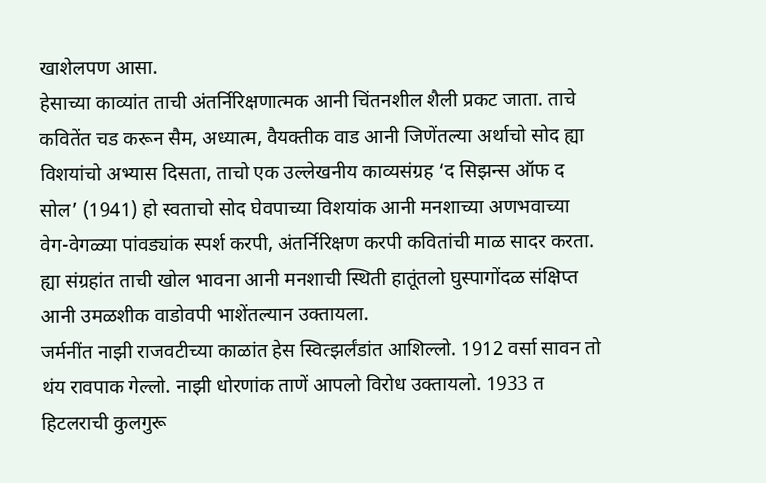खाशेलपण आसा.
हेसाच्या काव्यांत ताची अंतर्निरिक्षणात्मक आनी चिंतनशील शैली प्रकट जाता. ताचे कवितेंत चड करून सैम, अध्यात्म, वैयक्तीक वाड आनी जिणेंतल्या अर्थाचो सोद ह्या विशयांचो अभ्यास दिसता, ताचो एक उल्लेखनीय काव्यसंग्रह ‘द सिझन्स ऑफ द सोल’ (1941) हो स्वताचो सोद घेवपाच्या विशयांक आनी मनशाच्या अणभवाच्या वेग-वेगळ्या पांवड्यांक स्पर्श करपी, अंतर्निरिक्षण करपी कवितांची माळ सादर करता. ह्या संग्रहांत ताची खोल भावना आनी मनशाची स्थिती हातूंतलो घुस्पागोंदळ संक्षिप्त आनी उमळशीक वाडोवपी भाशेंतल्यान उक्तायला.
जर्मनींत नाझी राजवटीच्या काळांत हेस स्वित्झर्लंडांत आशिल्लो. 1912 वर्सा सावन तो थंय रावपाक गेल्लो. नाझी धोरणांक ताणें आपलो विरोध उक्तायलो. 1933 त हिटलराची कुलगुरू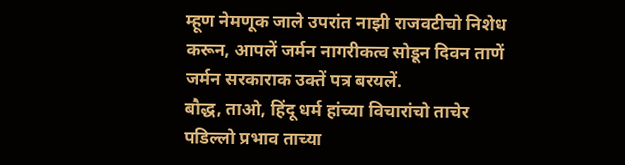म्हूण नेमणूक जाले उपरांत नाझी राजवटीचो निशेध करून, आपलें जर्मन नागरीकत्व सोडून दिवन ताणें जर्मन सरकाराक उक्तें पत्र बरयलें.
बौद्ध, ताओ, हिंदू धर्म हांच्या विचारांचो ताचेर पडिल्लो प्रभाव ताच्या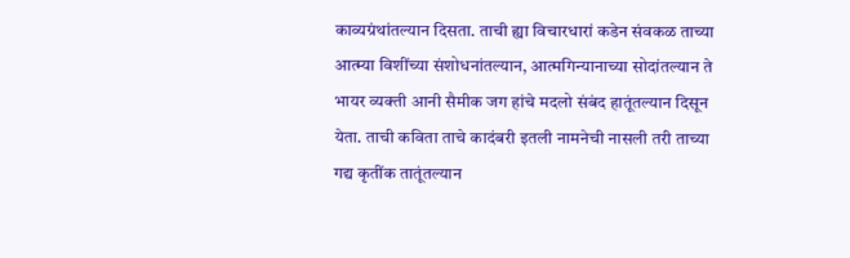काव्यग्रंथांतल्यान दिसता. ताची ह्या विचारधारां कडेन संवकळ ताच्या आत्म्या विशींच्या संशोधनांतल्यान, आत्मगिन्यानाच्या सोदांतल्यान ते भायर व्यक्ती आनी सैमीक जग हांचे मदलो संबंद हातूंतल्यान दिसून येता. ताची कविता ताचे कादंबरी इतली नामनेची नासली तरी ताच्या गद्य कृतींक तातूंतल्यान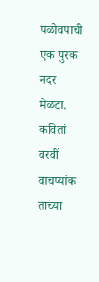पळोवपाची एक पुरक नदर मेळटा. कवितां वरवीं वाचप्यांक ताच्या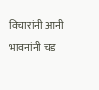विचारांनी आनी भावनांनी चड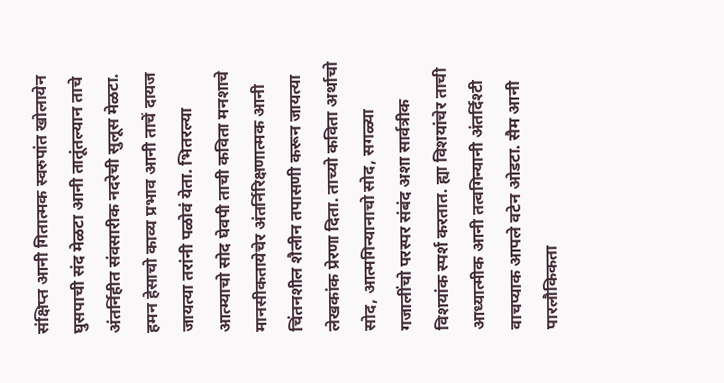संक्षिप्त आनी गितात्मक स्वरुपांत खोलायेन घुसपाची संद मेळटा आनी तातूंतल्यान ताचे अंतर्निहीत संवसारीक नदरेची सुलूस मेळटा.
हमन हेसाचो काव्य प्रभाव आनी ताचें दायज जायत्या तरांनी पळोवं येता. भितरल्या आत्म्याचो सोद घेवपी ताची कविता मनशाचे मानसीकतायेचेर अंतर्निरिक्षणात्मक आनी चिंतनशील शैलीन तपासणी करून जायत्या लेखकांक प्रेरणा दिता. ताच्यो कविता अर्थाचो सोद, आत्मगिन्यानाचो सोद, सगळ्या गजालींचो परस्पर संबंद अशा सार्वत्रीक विशयांक स्पर्श करतात. ह्या विशयांचेर ताची आध्यात्मीक आनी तत्वगिन्यानी अंतर्दिश्टी वाचप्याक आपले वटेन ओडटा. सैम आनी पारलौकिकता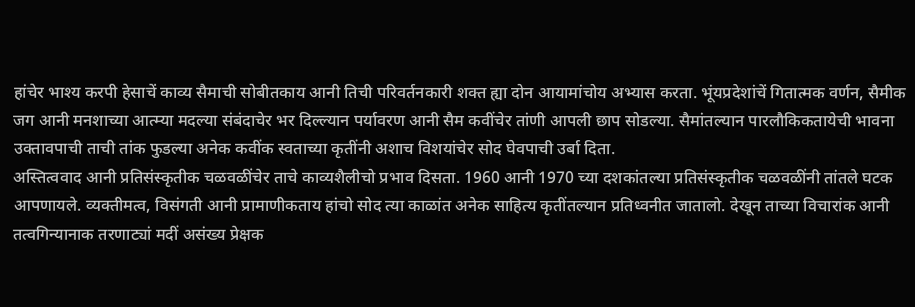हांचेर भाश्य करपी हेसाचें काव्य सैमाची सोबीतकाय आनी तिची परिवर्तनकारी शक्त ह्या दोन आयामांचोय अभ्यास करता. भूंयप्रदेशांचें गितात्मक वर्णन, सैमीक जग आनी मनशाच्या आत्म्या मदल्या संबंदाचेर भर दिल्ल्यान पर्यावरण आनी सैम कवींचेर तांणी आपली छाप सोडल्या. सैमांतल्यान पारलौकिकतायेची भावना उक्तावपाची ताची तांक फुडल्या अनेक कवींक स्वताच्या कृतींनी अशाच विशयांचेर सोद घेवपाची उर्बा दिता.
अस्तित्ववाद आनी प्रतिसंस्कृतीक चळवळींचेर ताचे काव्यशैलीचो प्रभाव दिसता. 1960 आनी 1970 च्या दशकांतल्या प्रतिसंस्कृतीक चळवळींनी तांतले घटक आपणायले. व्यक्तीमत्व, विसंगती आनी प्रामाणीकताय हांचो सोद त्या काळांत अनेक साहित्य कृतींतल्यान प्रतिध्वनीत जातालो. देखून ताच्या विचारांक आनी तत्वगिन्यानाक तरणाट्यां मदीं असंख्य प्रेक्षक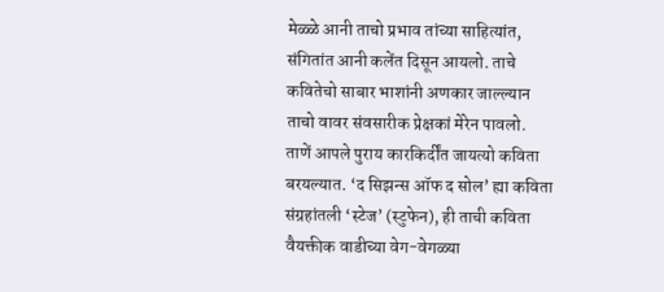मेळ्ळे आनी ताचो प्रभाव तांच्या साहित्यांत, संगितांत आनी कलेंत दिसून आयलो. ताचे कवितेचो साबार भाशांनी अणकार जाल्ल्यान ताचो वावर संवसारीक प्रेक्षकां मेरेन पावलो.
ताणें आपले पुराय कारकिर्दींत जायत्यो कविता बरयल्यात. ‘द सिझन्स ऑफ द सोल’ ह्या कविता संग्रहांतली ‘स्टेज’ (स्टुफेन), ही ताची कविता वैयक्तीक वाडीच्या वेग-वेगळ्या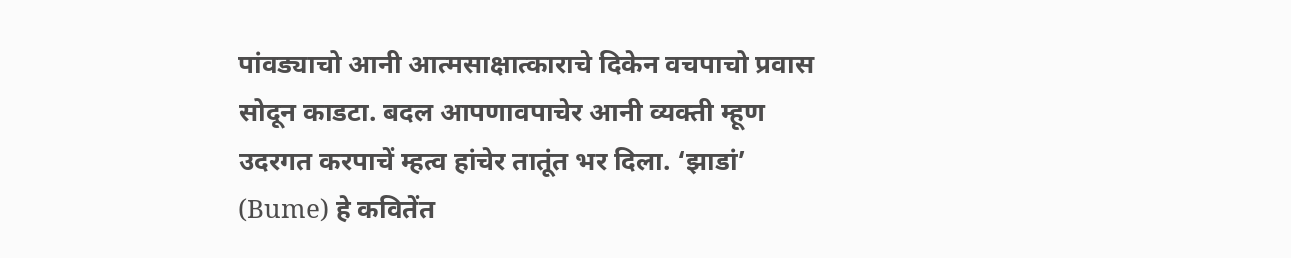पांवड्याचो आनी आत्मसाक्षात्काराचे दिकेन वचपाचो प्रवास सोदून काडटा. बदल आपणावपाचेर आनी व्यक्ती म्हूण उदरगत करपाचें म्हत्व हांचेर तातूंत भर दिला. ‘झाडां’ (Bume) हे कवितेंत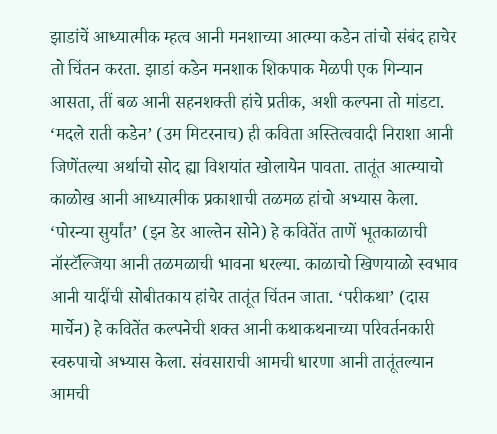झाडांचें आध्यात्मीक म्हत्व आनी मनशाच्या आत्म्या कडेन तांचो संबंद हाचेर तो चिंतन करता. झाडां कडेन मनशाक शिकपाक मेळपी एक गिन्यान आसता, तीं बळ आनी सहनशक्ती हांचे प्रतीक, अशी कल्पना तो मांडटा. ‘मदले राती कडेन’ (उम मिटरनाच) ही कविता अस्तित्ववादी निराशा आनी जिणेंतल्या अर्थाचो सोद ह्या विशयांत खोलायेन पावता. तातूंत आत्म्याचो काळोख आनी आध्यात्मीक प्रकाशाची तळमळ हांचो अभ्यास केला. ‘पोरन्या सुर्यांत’ (इन डेर आल्तेन सोने) हे कवितेंत ताणें भूतकाळाची नॉस्टॅल्जिया आनी तळमळाची भावना धरल्या. काळाचो खिणयाळो स्वभाव आनी यादींची सोबीतकाय हांचेर तातूंत चिंतन जाता. ‘परीकथा’ (दास मार्चेन) हे कवितेंत कल्पनेची शक्त आनी कथाकथनाच्या परिवर्तनकारी स्वरुपाचो अभ्यास केला. संवसाराची आमची धारणा आनी तातूंतल्यान आमची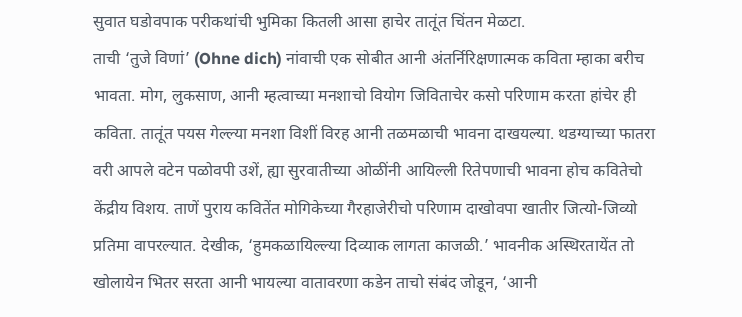सुवात घडोवपाक परीकथांची भुमिका कितली आसा हाचेर तातूंत चिंतन मेळटा.
ताची ‘तुजे विणां’ (Ohne dich) नांवाची एक सोबीत आनी अंतर्निरिक्षणात्मक कविता म्हाका बरीच भावता. मोग, लुकसाण, आनी म्हत्वाच्या मनशाचो वियोग जिविताचेर कसो परिणाम करता हांचेर ही कविता. तातूंत पयस गेल्ल्या मनशा विशीं विरह आनी तळमळाची भावना दाखयल्या. थडग्याच्या फातरा वरी आपले वटेन पळोवपी उशें, ह्या सुरवातीच्या ओळींनी आयिल्ली रितेपणाची भावना होच कवितेचो केंद्रीय विशय. ताणें पुराय कवितेंत मोगिकेच्या गैरहाजेरीचो परिणाम दाखोवपा खातीर जित्यो-जिव्यो प्रतिमा वापरल्यात. देखीक, ‘हुमकळायिल्ल्या दिव्याक लागता काजळी.’ भावनीक अस्थिरतायेंत तो खोलायेन भितर सरता आनी भायल्या वातावरणा कडेन ताचो संबंद जोडून, ‘आनी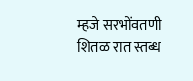म्हजे सरभोंवतणी शितळ रात स्तब्ध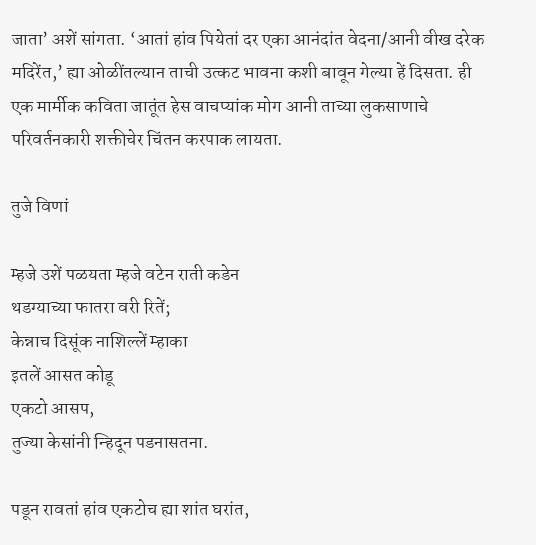जाता’ अशें सांगता. ‘आतां हांव पियेतां दर एका आनंदांत वेदना/आनी वीख दरेक मदिरेंत,’ ह्या ओळींतल्यान ताची उत्कट भावना कशी बावून गेल्या हें दिसता. ही एक मार्मीक कविता जातूंत हेस वाचप्यांक मोग आनी ताच्या लुकसाणाचे परिवर्तनकारी शक्तीचेर चिंतन करपाक लायता.

तुजे विणां

म्हजे उशें पळयता म्हजे वटेन राती कडेन
थडग्याच्या फातरा वरी रितें;
केन्नाच दिसूंक नाशिल्लें म्हाका
इतलें आसत कोडू
एकटो आसप,
तुज्या केसांनी न्हिदून पडनासतना.

पडून रावतां हांव एकटोच ह्या शांत घरांत,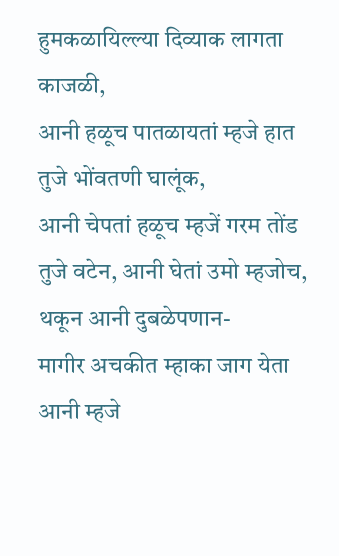हुमकळायिल्ल्या दिव्याक लागता काजळी,
आनी हळूच पातळायतां म्हजे हात
तुजे भोंवतणी घालूंक,
आनी चेपतां हळूच म्हजें गरम तोंड
तुजे वटेन, आनी घेतां उमो म्हजोच,
थकून आनी दुबळेपणान-
मागीर अचकीत म्हाका जाग येता
आनी म्हजे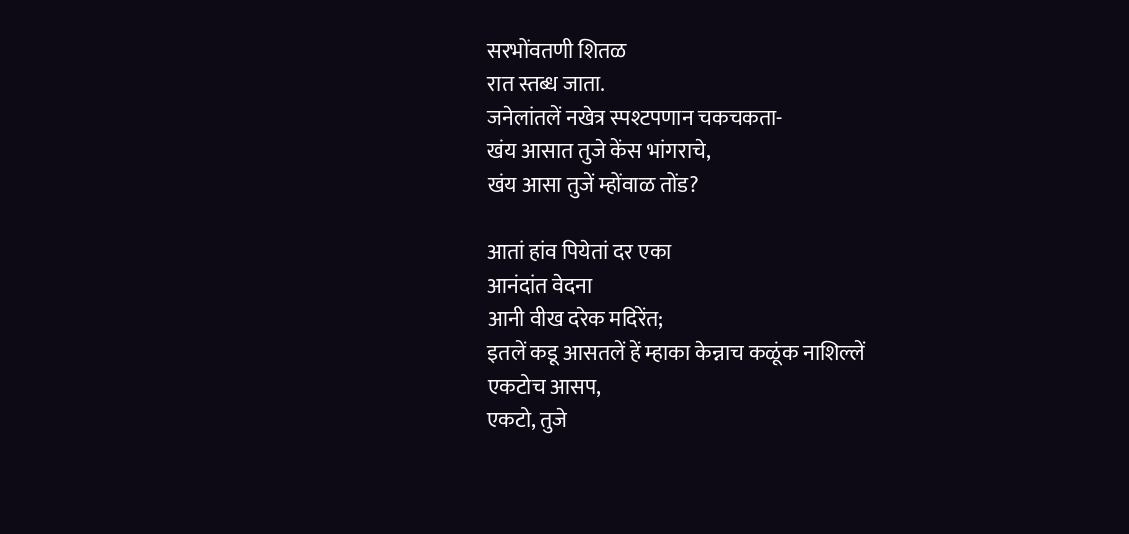सरभोंवतणी शितळ
रात स्तब्ध जाता.
जनेलांतलें नखेत्र स्पश्टपणान चकचकता-
खंय आसात तुजे केंस भांगराचे,
खंय आसा तुजें म्होंवाळ तोंड?

आतां हांव पियेतां दर एका
आनंदांत वेदना
आनी वीख दरेक मदिरेंत;
इतलें कडू आसतलें हें म्हाका केन्नाच कळूंक नाशिल्लें
एकटोच आसप,
एकटो, तुजे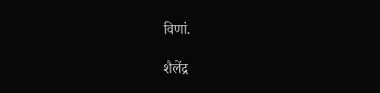विणां.

शैलेंद्र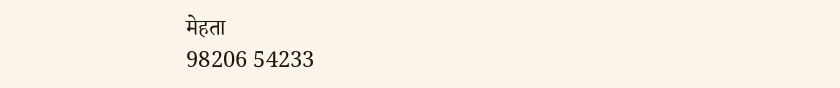मेहता
98206 54233